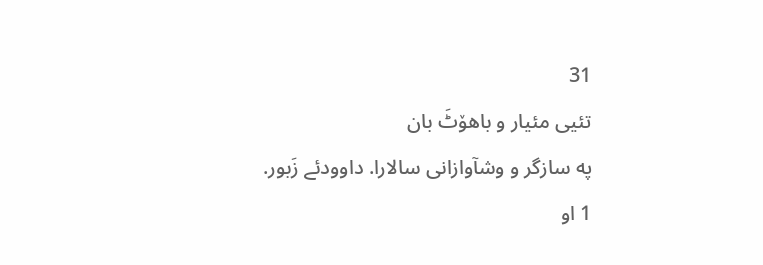31
تئیی مئیار و باهۆٹَ بان
په سازگر و وشآوازانی سالارا. داوودئے زَبور.
1 او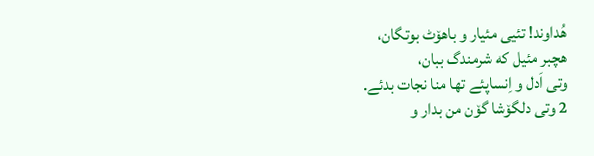هُداوند! تئیی مئیار و باهۆٹ بوتگان،
هچبر مئیل که شرمندگ ببان،
وتی اَدل و اِنساپئے تها منا نجات بدئے.
2 وتی دلگۆشا گۆن من بدار و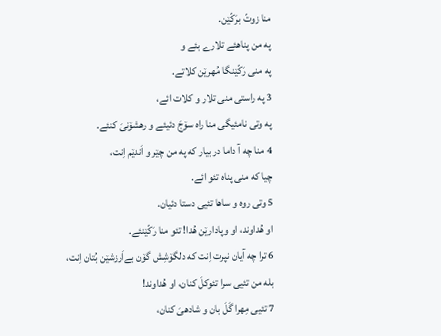منا زوتّ برَکّێن.
په من پناهئے تلارے بئے و
په منی رَکّێنگا مُهرێن کلاتے.
3 په راستی منی تلار و کلات ائے،
په وتی نامئیگی منا راه سۆجَ دئیئے و رهشۆنیَ کنئے.
4 منا چه آ داما در بیار که په من چێر و اَندێم اِنت،
چیا که منی پناه تئو ائے.
5 وتی روه و ساها تئیی دستا دئیان.
او هُداوند، او وپادارێن هُدا! تئو منا رَکّێنئے.
6 ترا چه آیان نپرت اِنت که دلگۆشِش گۆن بےاَرزشێن بُتان اِنت،
بله من تئیی سرا تئوکلَ کنان، او هُداوند!
7 تئیی مِهرا گَلَ بان و شادهیَ کنان،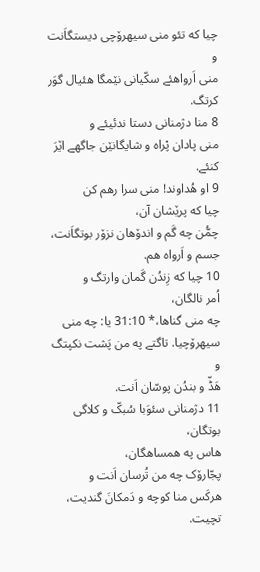چیا که تئو منی سیهرۆچی دیستگاَنت و
منی اَرواهئے سکّیانی نێمگا هئیال گوَر کرتگ.
8 منا دژمنانی دستا ندئیئے و
منی پادان پْراه و شایگانێن جاگهے اێرَ کنئے.
9 او هُداوند! منی سرا رهم کن
چیا که پرێشان آن،
چمُّن چه گَم و اندۆهان نزۆر بوتگاَنت،
جسم و اَرواه هم.
10 چیا که زِندُن گَمان وارتگ و
اُمر نالگان،
چه منی گناها،* 31:10 یا: چه منی سیهرۆچیا. تاگتے په من پَشت نکپتگ و
هَڈّ و بندُن پوسّان اَنت.
11 دژمنانی سئوَبا سُبکّ و کلاگی بوتگان،
هاس په همساهگان،
پجّارۆک چه من تُرسان اَنت و
هرکَس منا کوچه و دَمکانَ گندیت، تچیت.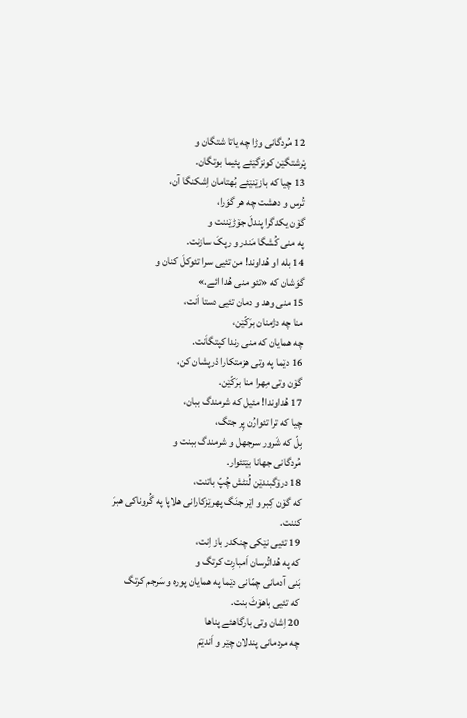12 مُردگانی وڑا چه یاتا شتگان و
پْرشتگێن کونزگێئے پئیما بوتگان.
13 چیا که بازێنێئے بُهتامان اِشکنگا آن،
تُرس و دهشت چه هر گوَرا،
گۆن یکدگرا پندلَ جۆڑێننت و
په منی کُشگا مَندر و رپکَ سازنت.
14 بله او هُداوند! من تئیی سرا تئوکلَ کنان و
گوَشان که «تئو منی هُدا ائے.»
15 منی وهد و دمان تئیی دستا اَنت،
منا چه دژمنان برَکّێن،
چه همایان که منی رندا کپتگاَنت.
16 دێما په وتی هزمتکارا دْرپشان کن،
گۆن وتی مِهرا منا برَکّێن.
17 هُداوندا! مئیل که شرمندگ ببان،
چیا که ترا تئوارُن پِر جتگ،
بِلّ که شَرور سرجهل و شرمندگ ببنت و
مُردگانی جهانا بێتئوار.
18 درۆگبندێن لُنٹش چُپّ باتنت،
که گۆن کِبر و اێر جنَگ پهرێزکارانی هلاپا په گُروناکی هبرَ کننت.
19 تئیی نێکی چنکدر باز اِنت،
که په هُداتُرسان اَمبارِت کرتگ و
بَنی آدمانی چمّانی دێما په همایان پوره و سَرجم کرتگ
که تئیی باهۆٹَ بنت.
20 اِشان وتی بارگاهئے پناها
چه مردمانی پندلان چێر و اَندێمَ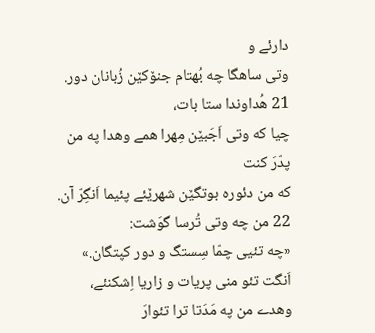دارئے و
وتی ساهگا چه بُهتام جنۆکێن زُبانان دور.
21 هُداوندا ستا بات،
چیا که وتی اَجَبێن مِهرا همے وهدا په من پدّرَ کنت
که من دئوره بوتگێن شهرێئے پئیما اَنگِرّ آن.
22 من چه وتی تُرسا گوَشت:
«چه تئیی چمّا سِستگ و دور کپتگان.»
اَنگت تئو منی پریات و زاریا اِشکنئے،
وهدے من په مَدَتا ترا تئوارَ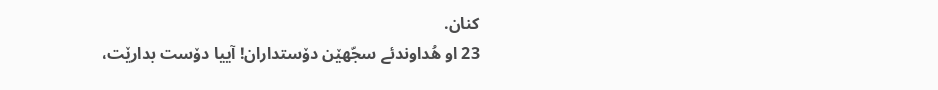کنان.
23 او هُداوندئے سجّهێن دۆستداران! آییا دۆست بدارێت،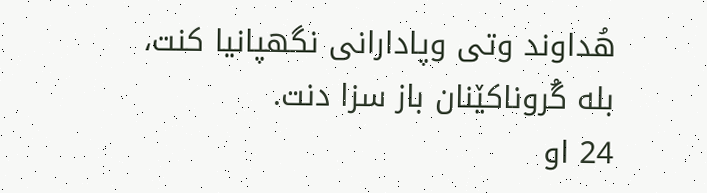هُداوند وتی وپادارانی نگهپانیا کنت،
بله گُروناکێنان باز سزا دنت.
24 او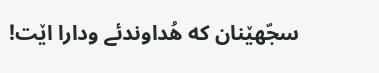سجّهێنان که هُداوندئے ودارا اێت!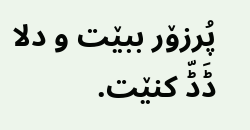پُرزۆر ببێت و دلا ڈَڈّ کنێت.